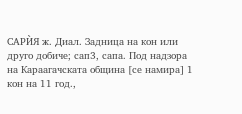САРЍЯ ж. Диал. Задница на кон или друго добиче; сап3, сапа. Под надзора на Караагачската община [се намира] 1 кон на 11 год.,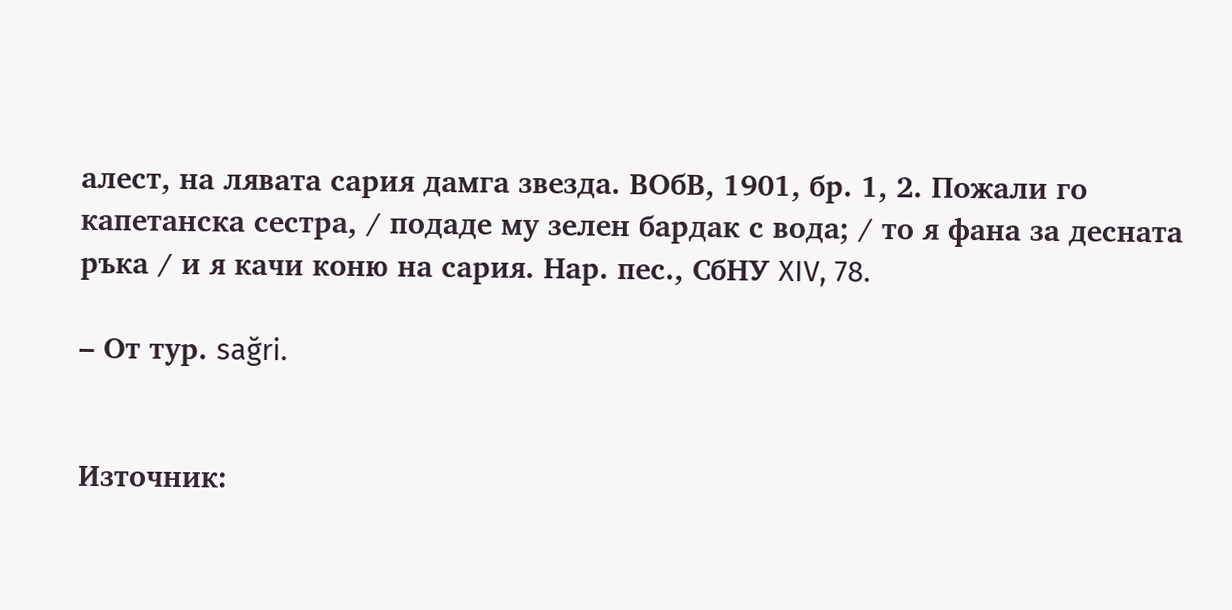алест, на лявата сария дамга звезда. ВОбВ, 1901, бр. 1, 2. Пожали го капетанска сестра, / подаде му зелен бардак с вода; / то я фана за десната ръка / и я качи коню на сария. Нар. пес., СбНУ XIV, 78.

– От тур. sağri.


Източник: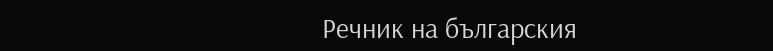Речник на българския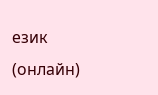език (онлайн)